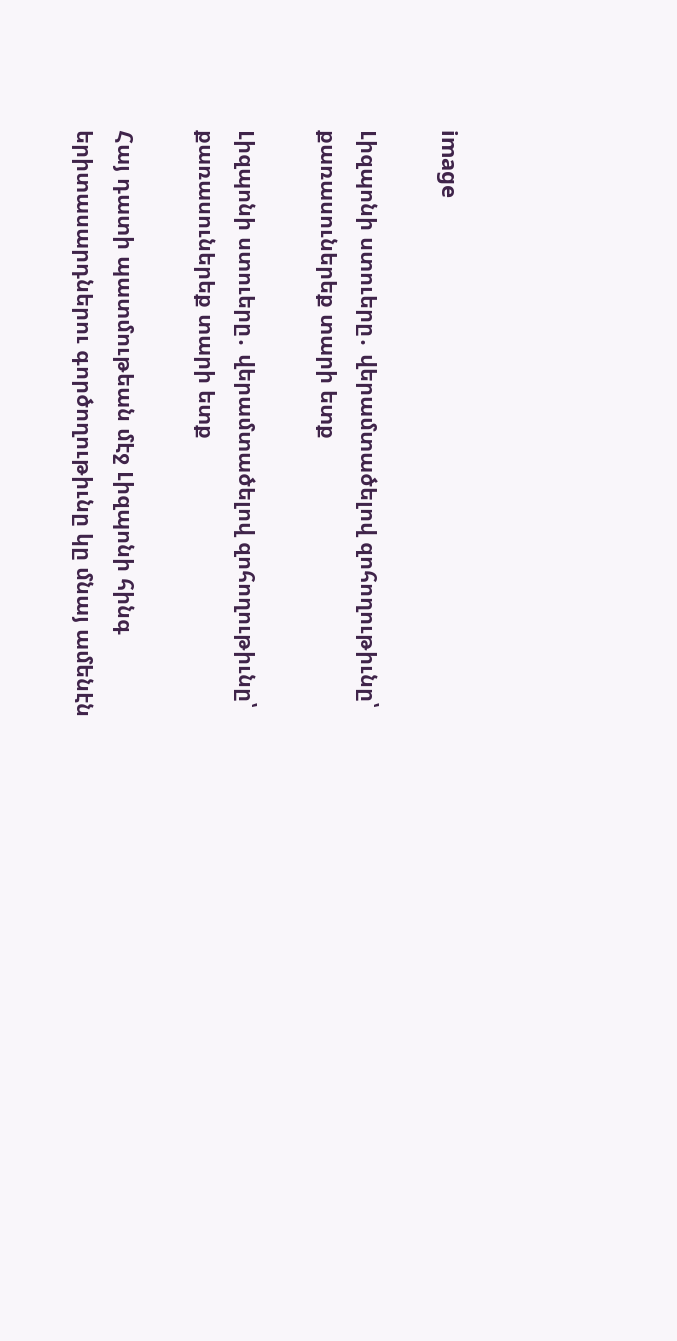image

Լիզպոնի ստուերը․ վերամտածելով զոհողութիւնը՝ քառասուներեք տարի ետք

Լիզպոնի ստուերը․ վերամտածելով զոհողութիւնը՝ քառասուներեք տարի ետք

Հայ դատի պատմութեան մէջ Լիզպոնի հինգ երիտասարդներու գործողութիւնը կը մնայ ամենէն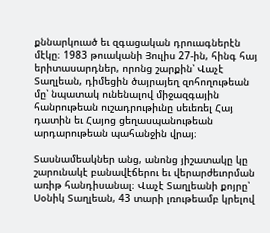քննարկուած եւ զգացական դրուագներէն մէկը։ 1983 թուականի Յուլիս 27-ին, հինգ հայ երիտասարդներ, որոնց շարքին՝ Վաչէ Տաղլեան, դիմեցին ծայրայեղ զոհողութեան մը՝ նպատակ ունենալով միջազգային հանրութեան ուշադրութիւնը սեւեռել Հայ դատին եւ Հայոց ցեղասպանութեան արդարութեան պահանջին վրայ։

Տասնամեակներ անց, անոնց յիշատակը կը շարունակէ բանավէճերու եւ վերարժեւորման առիթ հանդիսանալ։ Վաչէ Տաղլեանի քոյրը՝ Սօնիկ Տաղլեան, 43 տարի լռութեամբ կրելով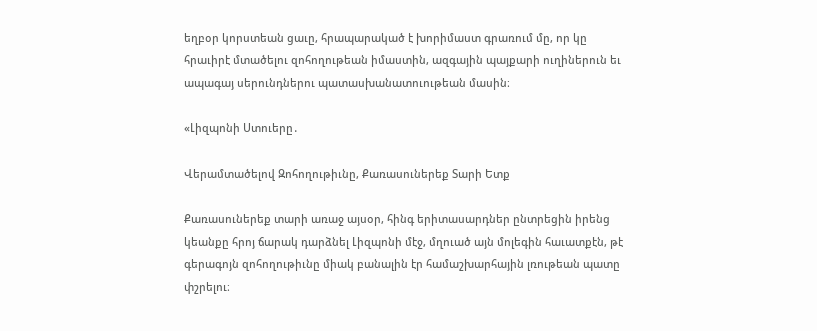եղբօր կորստեան ցաւը, հրապարակած է խորիմաստ գրառում մը, որ կը հրաւիրէ մտածելու զոհողութեան իմաստին, ազգային պայքարի ուղիներուն եւ ապագայ սերունդներու պատասխանատուութեան մասին։

«Լիզպոնի Ստուերը․

Վերամտածելով Զոհողութիւնը, Քառասուներեք Տարի Ետք

Քառասուներեք տարի առաջ այսօր, հինգ երիտասարդներ ընտրեցին իրենց կեանքը հրոյ ճարակ դարձնել Լիզպոնի մէջ, մղուած այն մոլեգին հաւատքէն, թէ գերագոյն զոհողութիւնը միակ բանալին էր համաշխարհային լռութեան պատը փշրելու։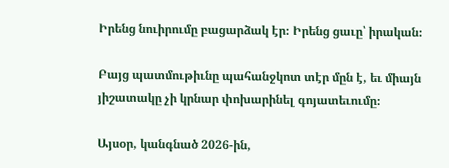Իրենց նուիրումը բացարձակ էր։ Իրենց ցաւը՝ իրական։

Բայց պատմութիւնը պահանջկոտ տէր մըն է, եւ միայն յիշատակը չի կրնար փոխարինել գոյատեւումը։

Այսօր, կանգնած 2026-ին,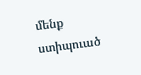մենք ստիպուած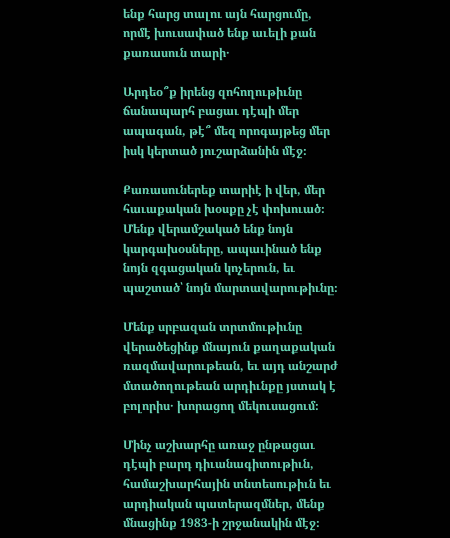ենք հարց տալու այն հարցումը, որմէ խուսափած ենք աւելի քան քառասուն տարի․

Արդեօ՞ք իրենց զոհողութիւնը ճանապարհ բացաւ դէպի մեր ապագան, թէ՞ մեզ որոգայթեց մեր իսկ կերտած յուշարձանին մէջ։

Քառասուներեք տարիէ ի վեր, մեր հաւաքական խօսքը չէ փոխուած։ Մենք վերամշակած ենք նոյն կարգախօսները, ապաւինած ենք նոյն զգացական կոչերուն, եւ պաշտած՝ նոյն մարտավարութիւնը։

Մենք սրբազան տրտմութիւնը վերածեցինք մնայուն քաղաքական ռազմավարութեան, եւ այդ անշարժ մտածողութեան արդիւնքը յստակ է բոլորիս․ խորացող մեկուսացում։

Մինչ աշխարհը առաջ ընթացաւ դէպի բարդ դիւանագիտութիւն, համաշխարհային տնտեսութիւն եւ արդիական պատերազմներ, մենք մնացինք 1983-ի շրջանակին մէջ։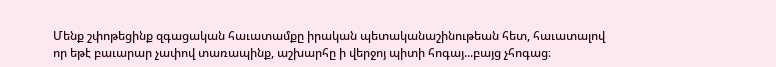Մենք շփոթեցինք զգացական հաւատամքը իրական պետականաշինութեան հետ, հաւատալով որ եթէ բաւարար չափով տառապինք, աշխարհը ի վերջոյ պիտի հոգայ...բայց չհոգաց։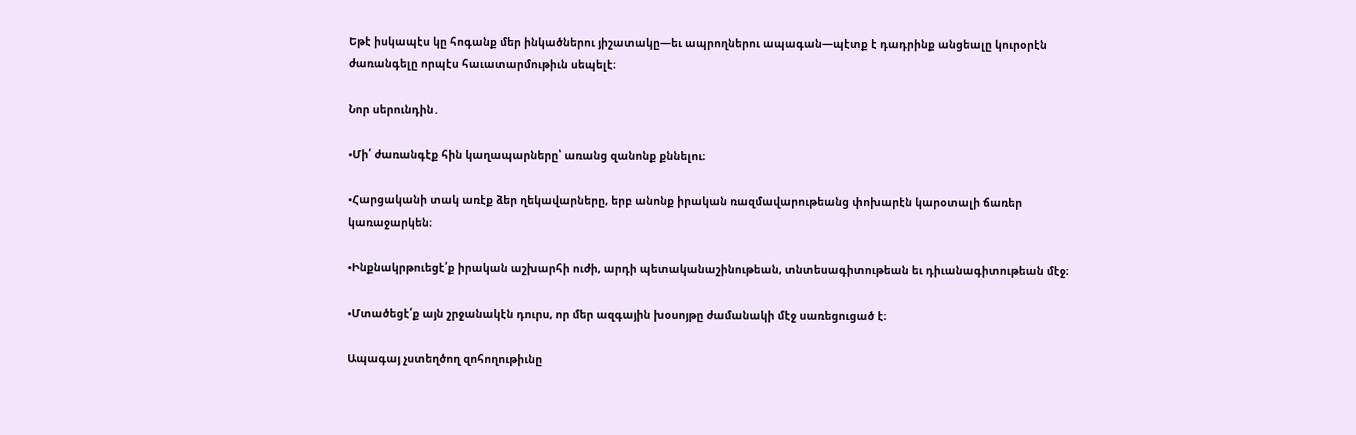Եթէ իսկապէս կը հոգանք մեր ինկածներու յիշատակը—եւ ապրողներու ապագան—պէտք է դադրինք անցեալը կուրօրէն ժառանգելը որպէս հաւատարմութիւն սեպելէ։

Նոր սերունդին․

•Մի՛ ժառանգէք հին կաղապարները՝ առանց զանոնք քննելու։

•Հարցականի տակ առէք ձեր ղեկավարները, երբ անոնք իրական ռազմավարութեանց փոխարէն կարօտալի ճառեր կառաջարկեն։

•Ինքնակրթուեցէ՛ք իրական աշխարհի ուժի, արդի պետականաշինութեան, տնտեսագիտութեան եւ դիւանագիտութեան մէջ։

•Մտածեցէ՛ք այն շրջանակէն դուրս, որ մեր ազգային խօսոյթը ժամանակի մէջ սառեցուցած է։

Ապագայ չստեղծող զոհողութիւնը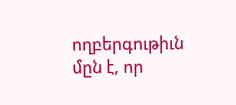ողբերգութիւն մըն է, որ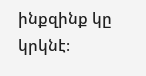ինքզինք կը կրկնէ։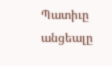Պատիւը անցեալը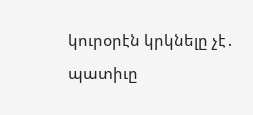կուրօրէն կրկնելը չէ․ պատիւը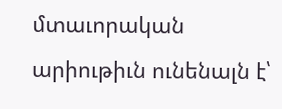մտաւորական արիութիւն ունենալն է՝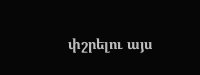փշրելու այս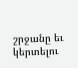շրջանը եւ կերտելու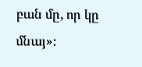բան մը, որ կը մնայ»։